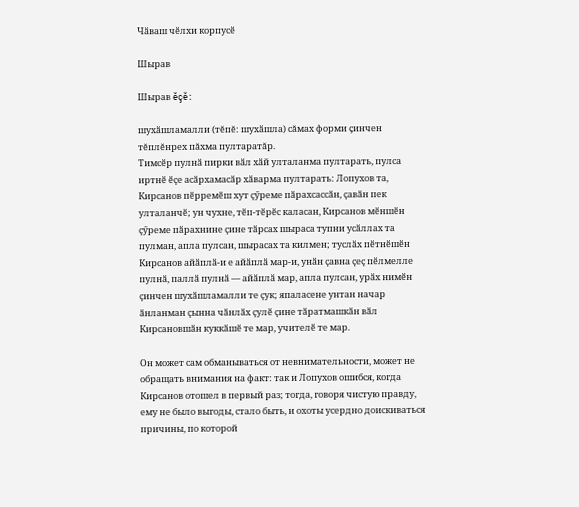Чӑваш чӗлхи корпусӗ

Шырав

Шырав ĕçĕ:

шухӑшламалли (тĕпĕ: шухӑшла) сăмах форми çинчен тĕплĕнрех пăхма пултаратăр.
Тимсӗр пулнӑ пирки вӑл хӑй улталанма пултарать, пулса иртнӗ ӗҫе асӑрхамасӑр хӑварма пултарать: Лопухов та, Кирсанов пӗрремӗш хут ҫӳреме пӑрахсассӑн, ҫавӑн пек улталанчӗ; ун чухне, тӗп-тӗрӗс каласан, Кирсанов мӗншӗн ҫӳреме пӑрахнине ҫине тӑрсах шыраса тупни усӑллах та пулман, апла пулсан, шырасах та килмен; туслӑх пӗтнӗшӗн Кирсанов айӑплӑ-и е айӑплӑ мар-и, унӑн ҫавна ҫеҫ пӗлмелле пулнӑ, паллӑ пулнӑ — айӑплӑ мар, апла пулсан, урӑх нимӗн ҫинчен шухӑшламалли те ҫук; япаласене унтан начар ӑнланман ҫынна чӑнлӑх ҫулӗ ҫине тӑратмашкӑн вӑл Кирсановшӑн куккӑшӗ те мар, учителӗ те мар.

Он может сам обманываться от невнимательности, может не обращать внимания на факт: так и Лопухов ошибся, когда Кирсанов отошел в первый раз; тогда, говоря чистую правду, ему не было выгоды, стало быть, и охоты усердно доискиваться причины, по которой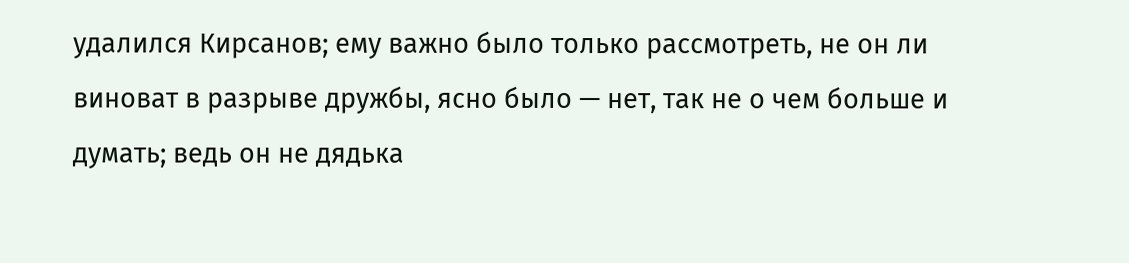удалился Кирсанов; ему важно было только рассмотреть, не он ли виноват в разрыве дружбы, ясно было — нет, так не о чем больше и думать; ведь он не дядька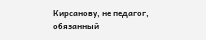Кирсанову, не педагог, обязанный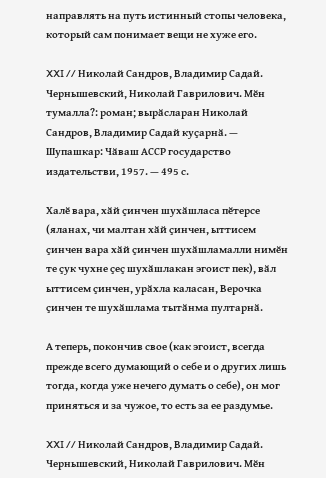направлять на путь истинный стопы человека, который сам понимает вещи не хуже его.

XXI // Николай Сандров, Владимир Садай. Чернышевский, Николай Гаврилович. Мӗн тумалла?: роман; вырӑсларан Николай Сандров, Владимир Садай куҫарнӑ. — Шупашкар: Чӑваш АССР государство издательстви, 1957. — 495 с.

Халӗ вара, хӑй ҫинчен шухӑшласа пӗтерсе (яланах, чи малтан хӑй ҫинчен, ыттисем ҫинчен вара хӑй ҫинчен шухӑшламалли нимӗн те ҫук чухне ҫеҫ шухӑшлакан эгоист пек), вӑл ыттисем ҫинчен, урӑхла каласан, Верочка ҫинчен те шухӑшлама тытӑнма пултарнӑ.

А теперь, покончив свое (как эгоист, всегда прежде всего думающий о себе и о других лишь тогда, когда уже нечего думать о себе), он мог приняться и за чужое, то есть за ее раздумье.

XXI // Николай Сандров, Владимир Садай. Чернышевский, Николай Гаврилович. Мӗн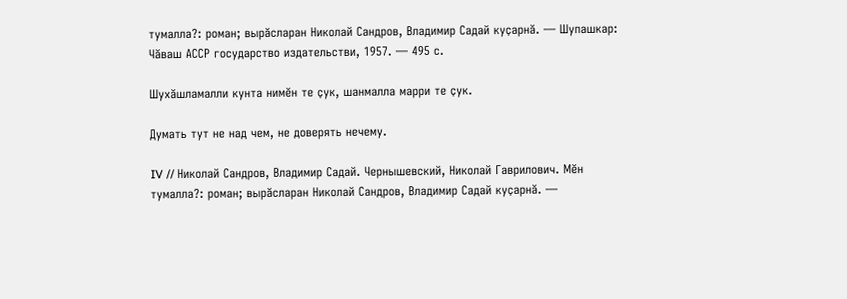тумалла?: роман; вырӑсларан Николай Сандров, Владимир Садай куҫарнӑ. — Шупашкар: Чӑваш АССР государство издательстви, 1957. — 495 с.

Шухӑшламалли кунта нимӗн те ҫук, шанмалла марри те ҫук.

Думать тут не над чем, не доверять нечему.

IV // Николай Сандров, Владимир Садай. Чернышевский, Николай Гаврилович. Мӗн тумалла?: роман; вырӑсларан Николай Сандров, Владимир Садай куҫарнӑ. —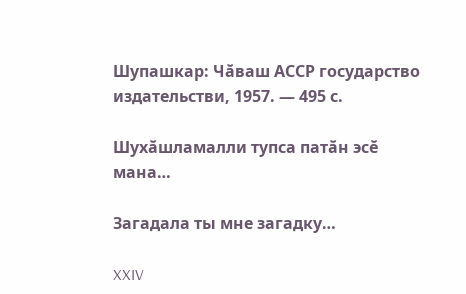Шупашкар: Чӑваш АССР государство издательстви, 1957. — 495 с.

Шухӑшламалли тупса патӑн эсӗ мана…

Загадала ты мне загадку…

XXIV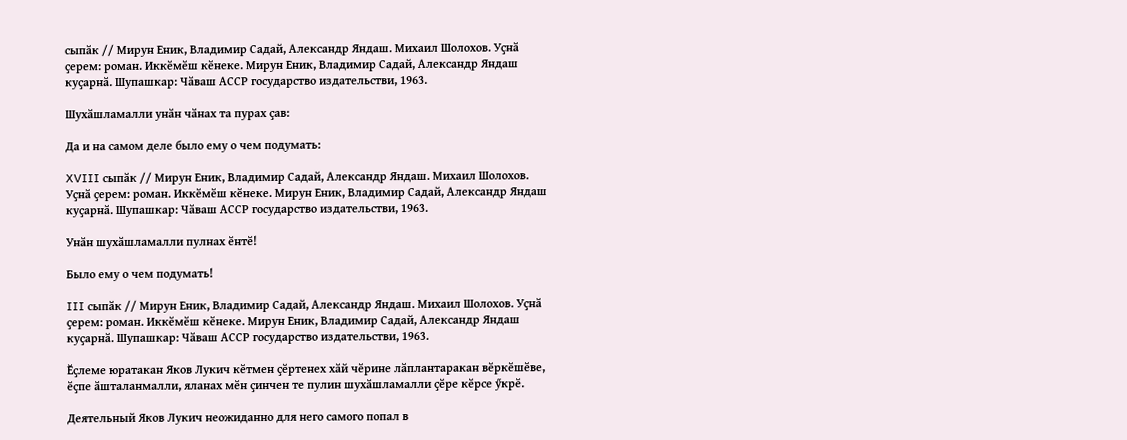сыпӑк // Мирун Еник, Владимир Садай, Александр Яндаш. Михаил Шолохов. Уҫнӑ ҫерем: роман. Иккӗмӗш кӗнеке. Мирун Еник, Владимир Садай, Александр Яндаш куҫарнӑ. Шупашкар: Чӑваш АССР государство издательстви, 1963.

Шухӑшламалли унӑн чӑнах та пурах ҫав:

Да и на самом деле было ему о чем подумать:

XVIII сыпӑк // Мирун Еник, Владимир Садай, Александр Яндаш. Михаил Шолохов. Уҫнӑ ҫерем: роман. Иккӗмӗш кӗнеке. Мирун Еник, Владимир Садай, Александр Яндаш куҫарнӑ. Шупашкар: Чӑваш АССР государство издательстви, 1963.

Унӑн шухӑшламалли пулнах ӗнтӗ!

Было ему о чем подумать!

III сыпӑк // Мирун Еник, Владимир Садай, Александр Яндаш. Михаил Шолохов. Уҫнӑ ҫерем: роман. Иккӗмӗш кӗнеке. Мирун Еник, Владимир Садай, Александр Яндаш куҫарнӑ. Шупашкар: Чӑваш АССР государство издательстви, 1963.

Ӗҫлеме юратакан Яков Лукич кӗтмен ҫӗртенех хӑй чӗрине лӑплантаракан вӗркӗшӗве, ӗҫпе ӑшталанмалли, яланах мӗн ҫинчен те пулин шухӑшламалли ҫӗре кӗрсе ӳкрӗ.

Деятельный Яков Лукич неожиданно для него самого попал в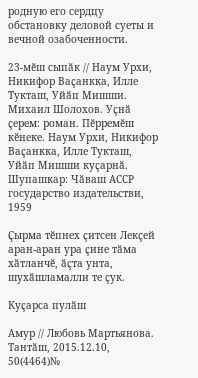родную его сердцу обстановку деловой суеты и вечной озабоченности.

23-мӗш сыпӑк // Наум Урхи, Никифор Ваҫанкка, Илле Тукташ, Уйӑп Мишши. Михаил Шолохов. Уҫнӑ ҫерем: роман. Пӗрремӗш кӗнеке. Наум Урхи, Никифор Ваҫанкка, Илле Тукташ, Уйӑп Мишши куҫарнӑ. Шупашкар: Чӑваш АССР государство издательстви, 1959

Ҫырма тӗпнех ҫитсен Лекҫей аран-аран ура ҫине тӑма хӑтланчӗ, ӑҫта унта, шухӑшламалли те ҫук.

Куҫарса пулӑш

Амур // Любовь Мартьянова. Тантӑш, 2015.12.10, 50(4464)№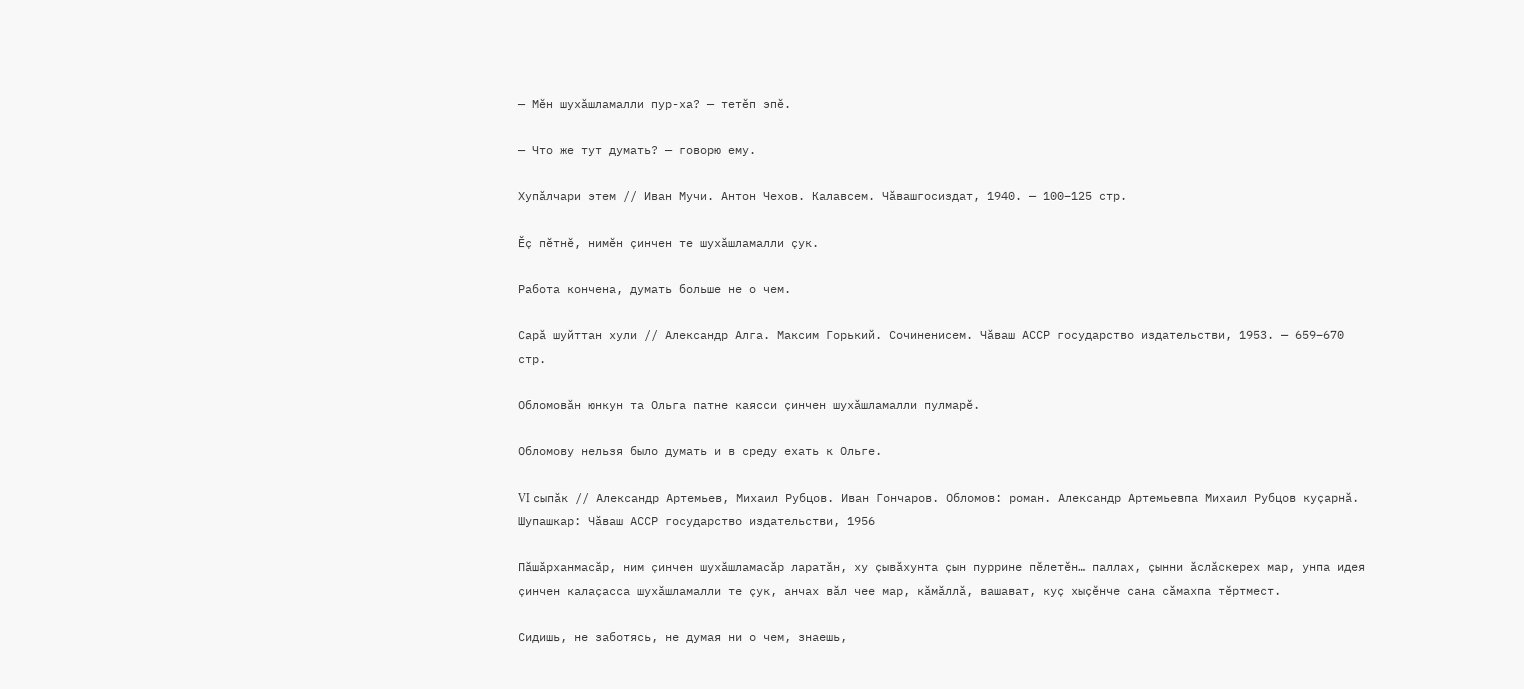— Мӗн шухӑшламалли пур-ха? — тетӗп эпӗ.

— Что же тут думать? — говорю ему.

Хупӑлчари этем // Иван Мучи. Антон Чехов. Калавсем. Чӑвашгосиздат, 1940. — 100–125 стр.

Ӗҫ пӗтнӗ, нимӗн ҫинчен те шухӑшламалли ҫук.

Работа кончена, думать больше не о чем.

Сарӑ шуйттан хули // Александр Алга. Максим Горький. Сочиненисем. Чӑваш АССР государство издательстви, 1953. — 659–670 стр.

Обломовӑн юнкун та Ольга патне каясси ҫинчен шухӑшламалли пулмарӗ.

Обломову нельзя было думать и в среду ехать к Ольге.

VI сыпӑк // Александр Артемьев, Михаил Рубцов. Иван Гончаров. Обломов: роман. Александр Артемьевпа Михаил Рубцов куҫарнӑ. Шупашкар: Чӑваш АССР государство издательстви, 1956

Пӑшӑрханмасӑр, ним ҫинчен шухӑшламасӑр ларатӑн, ху ҫывӑхунта ҫын пуррине пӗлетӗн… паллах, ҫынни ӑслӑскерех мар, унпа идея ҫинчен калаҫасса шухӑшламалли те ҫук, анчах вӑл чее мар, кӑмӑллӑ, вашават, куҫ хыҫӗнче сана сӑмахпа тӗртмест.

Сидишь, не заботясь, не думая ни о чем, знаешь,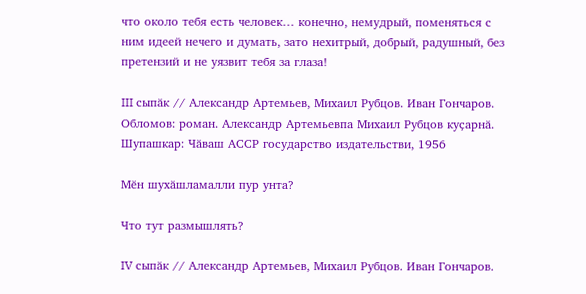что около тебя есть человек… конечно, немудрый, поменяться с ним идеей нечего и думать, зато нехитрый, добрый, радушный, без претензий и не уязвит тебя за глаза!

III сыпӑк // Александр Артемьев, Михаил Рубцов. Иван Гончаров. Обломов: роман. Александр Артемьевпа Михаил Рубцов куҫарнӑ. Шупашкар: Чӑваш АССР государство издательстви, 1956

Мӗн шухӑшламалли пур унта?

Что тут размышлять?

IV сыпӑк // Александр Артемьев, Михаил Рубцов. Иван Гончаров.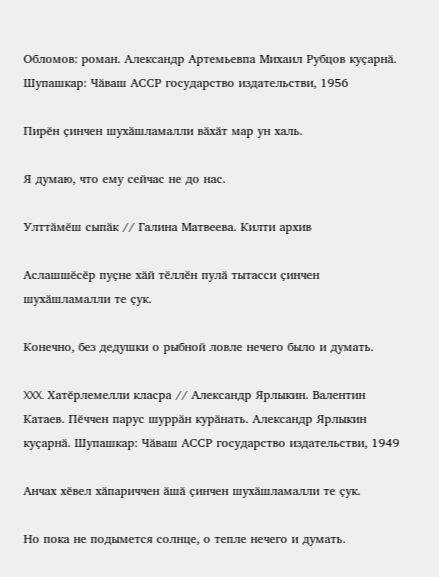Обломов: роман. Александр Артемьевпа Михаил Рубцов куҫарнӑ. Шупашкар: Чӑваш АССР государство издательстви, 1956

Пирӗн ҫинчен шухӑшламалли вӑхӑт мар ун халь.

Я думаю, что ему сейчас не до нас.

Улттӑмӗш сыпӑк // Галина Матвеева. Килти архив

Аслашшӗсӗр пуҫне хӑй тӗллӗн пулӑ тытасси ҫинчен шухӑшламалли те ҫук.

Конечно, без дедушки о рыбной ловле нечего было и думать.

XXX. Хатӗрлемелли класра // Александр Ярлыкин. Валентин Катаев. Пӗччен парус шуррӑн курӑнать. Александр Ярлыкин куҫарнӑ. Шупашкар: Чӑваш АССР государство издательстви, 1949

Анчах хӗвел хӑпариччен ӑшӑ ҫинчен шухӑшламалли те ҫук.

Но пока не подымется солнце, о тепле нечего и думать.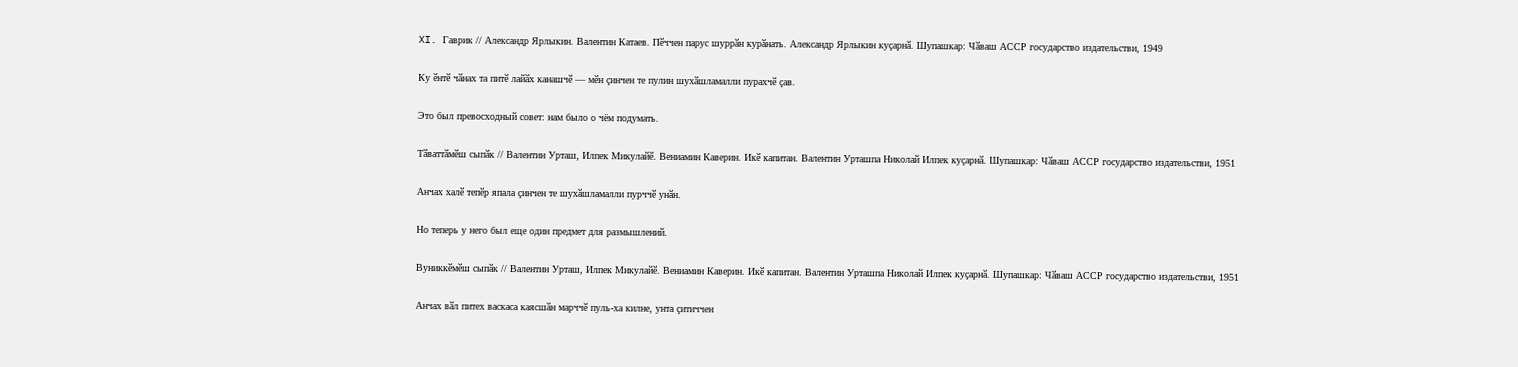XI. Гаврик // Александр Ярлыкин. Валентин Катаев. Пӗччен парус шуррӑн курӑнать. Александр Ярлыкин куҫарнӑ. Шупашкар: Чӑваш АССР государство издательстви, 1949

Ку ӗнтӗ чӑнах та питӗ лайӑх канашчӗ — мӗн ҫинчен те пулин шухӑшламалли пурахчӗ ҫав.

Это был превосходный совет: нам было о чём подумать.

Тӑваттӑмӗш сыпӑк // Валентин Урташ, Илпек Микулайӗ. Вениамин Каверин. Икӗ капитан. Валентин Урташпа Николай Илпек куҫарнӑ. Шупашкар: Чӑваш АССР государство издательстви, 1951

Анчах халӗ тепӗр япала ҫинчен те шухӑшламалли пурччӗ унӑн.

Но теперь у него был еще один предмет для размышлений.

Вуниккӗмӗш сыпӑк // Валентин Урташ, Илпек Микулайӗ. Вениамин Каверин. Икӗ капитан. Валентин Урташпа Николай Илпек куҫарнӑ. Шупашкар: Чӑваш АССР государство издательстви, 1951

Анчах вӑл питех васкаса каясшӑн марччӗ пуль-ха килне, унта ҫитиччен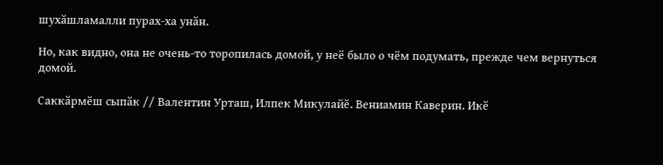шухӑшламалли пурах-ха унӑн.

Но, как видно, она не очень-то торопилась домой, у неё было о чём подумать, прежде чем вернуться домой.

Саккӑрмӗш сыпӑк // Валентин Урташ, Илпек Микулайӗ. Вениамин Каверин. Икӗ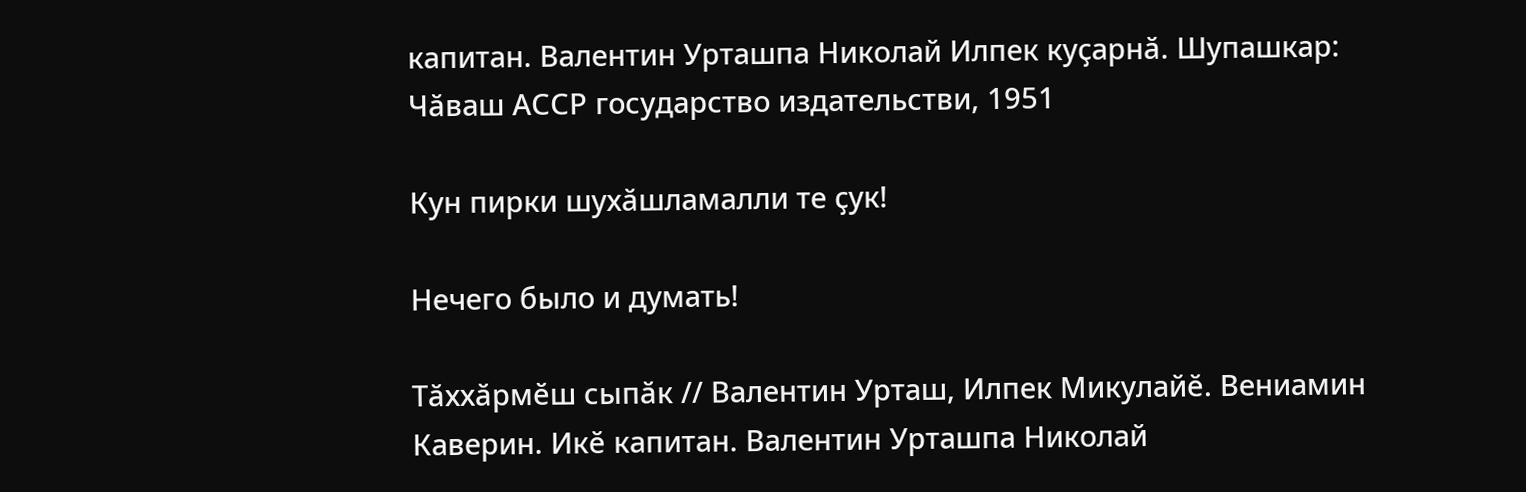капитан. Валентин Урташпа Николай Илпек куҫарнӑ. Шупашкар: Чӑваш АССР государство издательстви, 1951

Кун пирки шухӑшламалли те ҫук!

Нечего было и думать!

Тӑххӑрмӗш сыпӑк // Валентин Урташ, Илпек Микулайӗ. Вениамин Каверин. Икӗ капитан. Валентин Урташпа Николай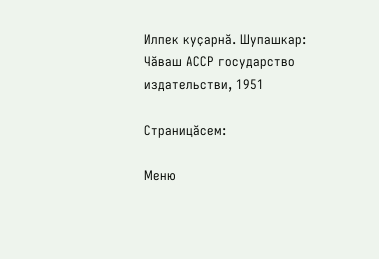Илпек куҫарнӑ. Шупашкар: Чӑваш АССР государство издательстви, 1951

Страницăсем:

Меню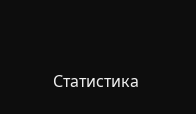Статистика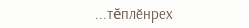...тĕплӗнрех